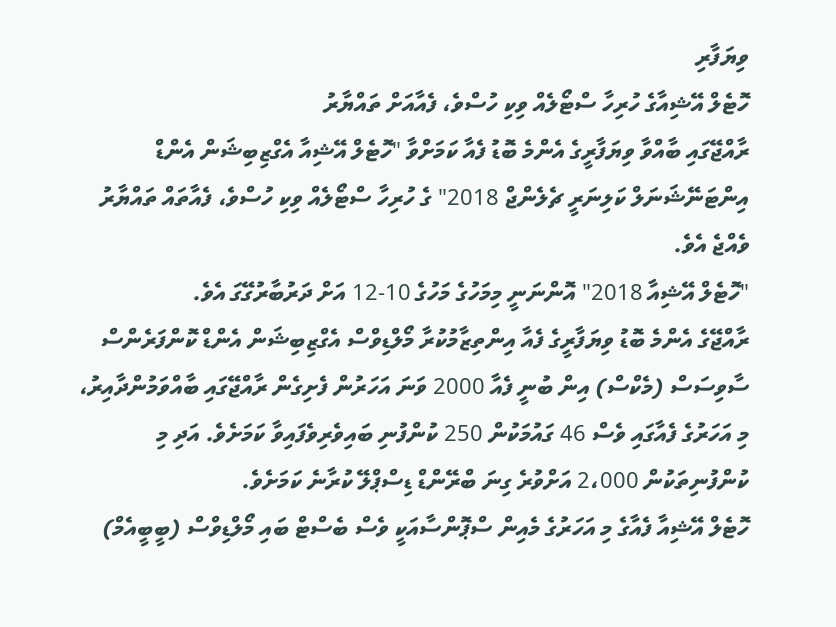ވިޔަފާރި
ހޮޓެލް އޭޝިއާގެ ހުރިހާ ސްޓޯލެއް ވިކި ހުސްވެ، ފެއާއަށް ތައްޔާރު
ރާއްޖޭގައި ބާއްވާ ވިޔަފާރީގެ އެންމެ ބޮޑު ފެއާ ކަމަށްވާ "ހޮޓެލް އޭޝިއާ އެގްޒިބިޝަން އެންޑް އިންޓަނޭޝަނަލް ކަލިނަރީ ޗެލެންޖް 2018" ގެ ހުރިހާ ސްޓޯލެއް ވިކި ހުސްވެ، ފެއާތައް ތައްޔާރު ވެއްޖެ އެވެ.
"ހޮޓެލް އޭޝިއާ 2018" އޮންނަނީ މިމަހުގެ މަހުގެ 10-12 އަށް ދަރުބާރުގޭގަ އެވެ.
ރާއްޖޭގެ އެންމެ ބޮޑު ވިޔަފާރީގެ ފެއާ އިންތިޒާމުކުރާ މޯލްޑިވްސް އެގްޒިބިޝަން އެންޑް ކޮންފަރެންސް ސާވިސަސް (މެކްސް) އިން ބުނީ ފެއާ 2000 ވަނަ އަހަރުން ފެށިގެން ރާއްޖޭގައި ބާއްވަމުންދާއިރު، މި އަހަރުގެ ފެއާގައި ވެސް 46 ގައުމަކުން 250 ކުންފުނި ބައިވެރިވެފައިވާ ކަމަށެވެ. އަދި މި ކުންފުނިތަކުން 2،000 އަށްވުރެ ގިނަ ބްރޭންޑް ޑިސްޕްލޭ ކުރާނެ ކަމަށެވެ.
ހޮޓެލް އޭޝިއާ ފެއާގެ މި އަހަރުގެ މެއިން ސްޕޮންސާއަކީ ވެސް ބެސްޓް ބައި މޯލްޑިވްސް (ބީބީއެމް)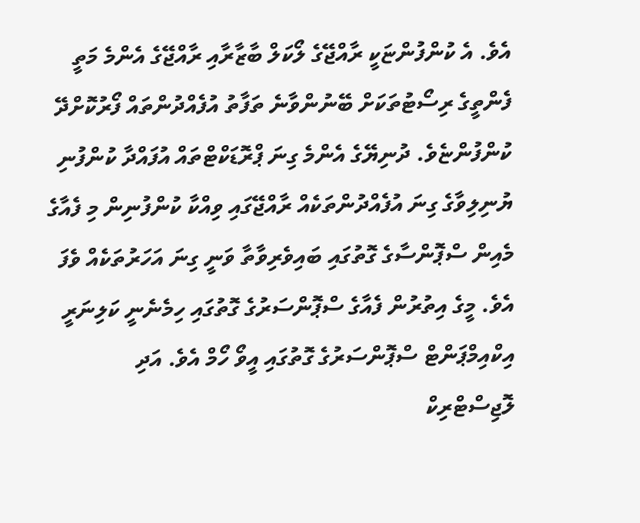އެވެ. އެ ކުންފުންޏަކީ ރާއްޖޭގެ ލޯކަލް ބާޒާރާއި ރާއްޖޭގެ އެންމެ މަތީ ފެންތީގެ ރިސޯޓުތަކަށް ބޭނުންވާނެ ތަފާތު އުފެއްދުންތައް ފޯރުކޮށްދޭ ކުންފުންޏެވެ. ދުނިޔޭގެ އެންމެ ގިނަ ޕްރޮޑަކްޓްތައް އުފައްދާ ކުންފުނި ޔުނިލިވާގެ ގިނަ އުފެއްދުންތަކެއް ރާއްޖޭގައި ވިއްކާ ކުންފުނިން މި ފެއާގެ މެއިން ސްޕޮންސާގެ ގޮތުގައި ބައިވެރިވާތާ ވަނީ ގިނަ އަހަރުތަކެއް ވެފަ އެވެ. މީގެ އިތުރުން ފެއާގެ ސްޕޮންސަރުގެ ގޮތުގައި ހިމެނެނީ ކަލިނަރީ އިކްއިމްޕަންޓް ސްޕޮންސަރުގެ ގޮތުގައި އީވޯ ހޯމް އެވެ. އަދި ލޮޖިސްޓްރިކް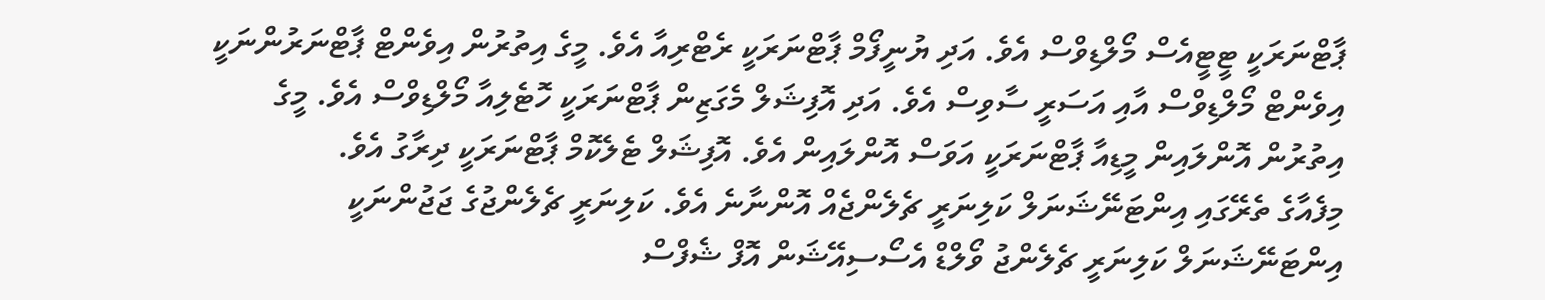ޕާޓްނަރަކީ ޓީޓީއެސް މޯލްޑިވްސް އެވެ. އަދި ޔުނީފޯމް ޕާޓްނަރަކީ ރެޓްރިއާ އެވެ. މީގެ އިތުރުން އިވެންޓް ޕާޓްނަރުންނަކީ އިވެންޓް މޯލްޑިވްސް އާއި އަސަރީ ސާވިސް އެވެ. އަދި އޮފިޝަލް މެގަޒިން ޕާޓްނަރަކީ ހޮޓެލިއާ މޯލްޑިވްސް އެވެ. މީގެ އިތުރުން އޮންލައިން މީޑިއާ ޕާޓްނަރަކީ އަވަސް އޮންލައިން އެވެ. އޮފިޝަލް ޓެލެކޮމް ޕާޓްނަރަކީ ދިރާގު އެވެ.
މިފެއާގެ ތެރޭގައި އިންޓަނޭޝަނަލް ކަލިނަރީ ޗެލެންޖެއް އޮންނާނެ އެވެ. ކަލިނަރީ ޗެލެންޖުގެ ޖަޖުންނަކީ އިންޓަނޭޝަނަލް ކަލިނަރީ ޗެލެންޖު ވޯލްޑް އެސޯސިއޭޝަން އޮފް ޝެފްސް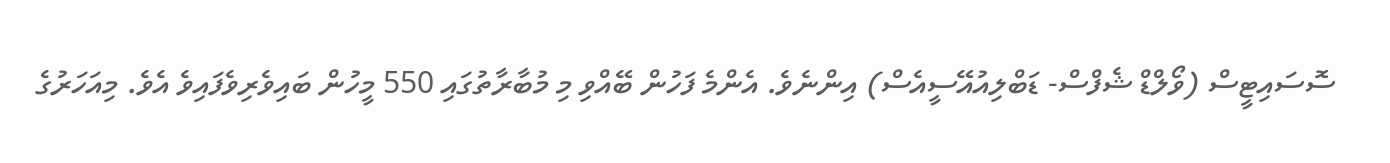ސޮސައިޓީސް (ވޯލްޑް ޝެފްސް- ޑަބްލިއުއޭސީއެސް) އިންނެވެ. އެންމެ ފަހުން ބޭއްވި މި މުބާރާތުގައި 550 މީހުން ބައިވެރިވެފައިވެ އެވެ. މިއަހަރުގެ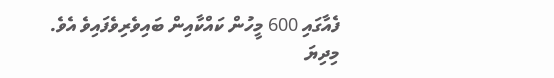ފެއާގައި 600 މީހުން ކައްކާއިން ބައިވެރިވެފައިވެ އެވެ.
މިދިޔަ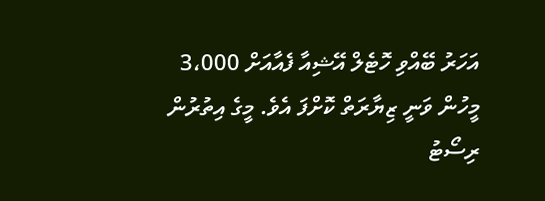އަހަރު ބޭއްވި ހޮޓެލް އޭޝިއާ ފެއާއަށް 3،000 މީހުން ވަނީ ޒިޔާރަތް ކޮށްފަ އެވެ. މީގެ އިތުރުން ރިސޯޓު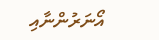އޯނަރުންނާއި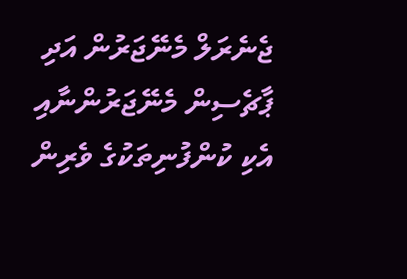ޖެނެރަލް މެނޭޖަރުން އަދި ޕާޗެސިން މެނޭޖަރުންނާއި އެކި ކުންފުނިތަކުގެ ވެރިން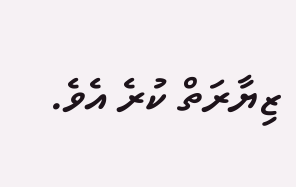ޒިޔާރަތް ކުރެ އެވެ.